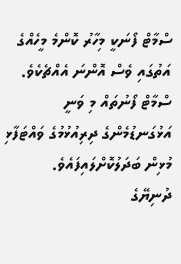ސްމާޓް ފޯނަކީ މިހާރު ކޮންމެ މީހެއްގެ އަތުގައި ވެސް އޮންނަ އެއްޗެކެވެ. ސްމާޓް ފޯނުތައް މި ވަނީ އަޅުގަނޑުމެންގެ ދިރިއުޅުމުގެ ވައްޓަފާޅި މުޅިން ބަދަލުކޮށްލައިފައެވެ.
ދުނިޔޭގެ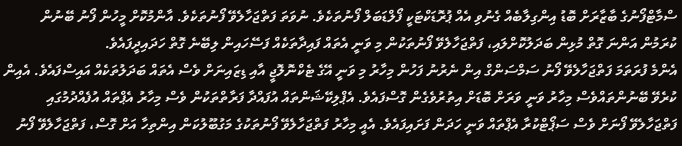ސްމާޓްފޯނުގެ ބާޒާރަށް ބޮޑު އިންގިލާބެއް ގެނުވި އެއް ޕުރޮޑަކްޓަކީ ފޯލްޑަބަލް ފޯނުތަކެވެ. ނުވަތަ ފަތްޖަހާލެވޭ ފޯނުތަކެވެ. އާންމުކޮށް މީހުން ފޯނު ބޭނުން ކުރަމުން އަންނަ ގޮތް މުޅިން ބަދަލުކޮށްލައި، ފަތްޖަހާލެވޭ ފޯނުތަކުން މި ވަނީ އެތައް ފައިދާތަކެއް ފަސޭހައިން ލިބޭނެ ގޮތް ހަދައިދީފައެވެ.
އެންމެ ފުރަތަމަ ފަތްޖަހާލެވޭ ފޯނު ސަމްސަންގް އިން ނެރުނު ފަހުން މިހާރު މި ވަނީ އޭގެ ޓެކްނޮލޮޖީ އާއި ޑިޒައިނަށް ވެސް އެތައް ބަދަލުތަކެއް އައިސްފައެވެ. އެއިން ކުރެވޭ ބޭނުންތައްވެސް މިހާރު ވަނީ ވަރަށް ބޮޑަށް އިތުރުވެގެން ގޮސްފައެވެ. އެޕްލިކޭޝަންތައް އުފައްދާ ފަރާތްތަކުން ވެސް މިހާރު އެޕްތައް އުފެއްދުމުގައި ފަތްޖަހާލެވޭ ފޯނަށް ވެސް ސަޕޯޓްކުރާ އެޕްތައް ވަނީ ހަދަން ފަށައިފައެވެ. އެއީ މިހާރު ފަތްޖަހާލެވޭ ފޯނުތަކުގެ މަގުބޫލުކަން އިންތިހާ އަށް ގޮސް، ފަތްޖަހާލެވޭ ފޯނު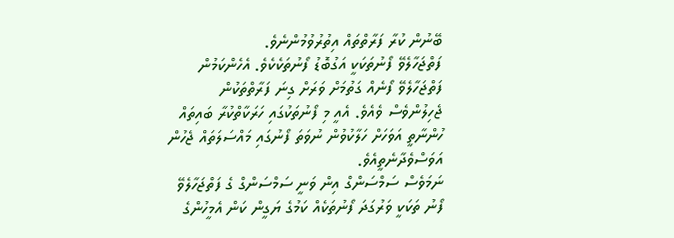ބޭނުން ކުރާ ފަރާތްތައް އިތުރުވުމުންނެވެ.
ފަތްޖަހާލެވޭ ފޯނުތަކަކީ އަގުބޮޑު ފޯނުތަކެކެވެ. އެހެންކަމުން ފަތްޖަހާލެވޭ ފޯނެއް ގަތުމަށް ވަރަށް ގިނަ ފަރާތްތަކުން ޖެހިލުންވެސް ވެއެވެ. އެއީ މި ފޯނުތަކުގައި ހަރަކާތްކުރާ ބައިތައް ހުންނާތީ އަވަހަށް ހަލާކުވުން ނުވަތަ ފޯނުގައި މައްސަލަތައް ޖެހުން އަވަސްވެދާނެތީއެވެ.
ނަމަވެސް ސަމްސަންގް އިން ވަނީ ސަމްސަންގް ގެ ފަތްޖަހާލެވޭ ފޯނު ތަކަކީ ވަރުގަދަ ފޯނުތަކެއް ކަމުގެ ޔަގީން ކަން އެމީހުންގެ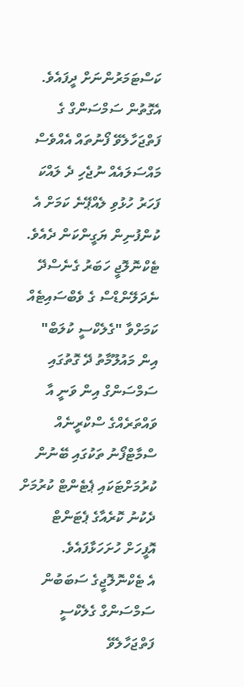ކަސްޓަމަރުންނަށް ދީފައެވެ. އެގޮތުން ސަމްސަންގް ގެ ފަތްޖަހާލެވޭ ފޯނުތައް އެއްވެސް މައްސަލައެއް ނުޖެހި ދެ ލައްކަ ފަހަރު ހުޅުވި ލެއްޕޭނެ ކަމަށް އެ ކުންފުނިން ޔަގީންކަން ދެއެވެ.
ޓެކްނޮލޮޖީ ހަބަރު ގެނެސްދޭ ނެދަލޭންޑްސް ގެ ވެބްސައިޓެއް ކަމަށްވާ "ގެލެކްސީ ކުލަބް" އިން މައުލޫމާތު ދޭ ގޮތުގައި ސަމްސަންގް އިން ވަނީ އާ ވައްތަރެއްގެ ސްކްރީނެއް ސްމާޓްފޯނު ތަކުގައި ބޭނުން ކުރުމަށްޓަކައި ޕެޓެންޓް ކުރުމަށް ދެކުނު ކޮރެއާގެ ޕެޓަންޓް އޮފީހަށް ހުށަހަޅާފައެވެ.
އެ ޓެކްނޮލޮޖީގެ ސަބަބުން ސަމްސަންގް ގެލެކްސީ ފަތްޖަހާލެވޭ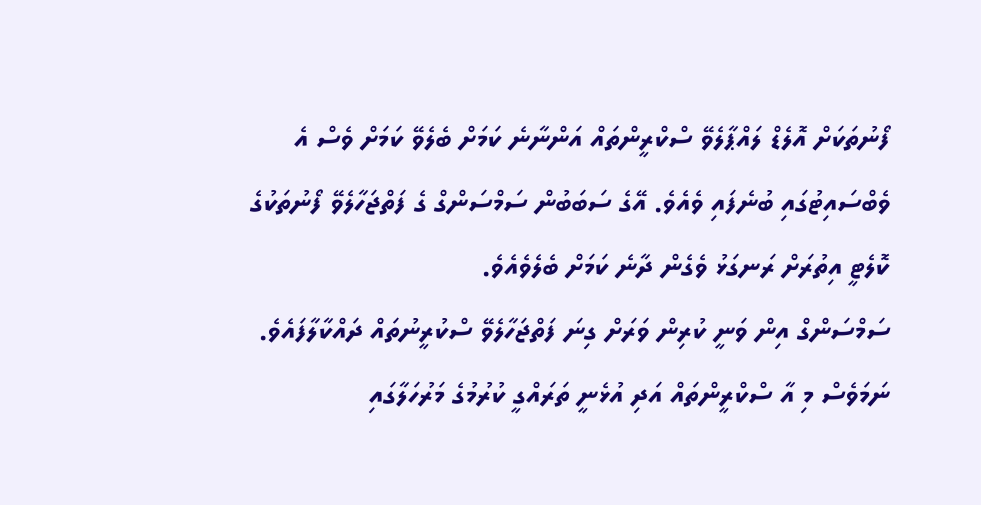ފޯނުތަކަށް އޮލެޑް ލައްޕާލެވޭ ސްކްރީންތައް އަންނާނެ ކަމަށް ބެލެވޭ ކަމަށް ވެސް އެ ވެބްސައިޓުގައި ބުނެފައި ވެއެވެ. އޭގެ ސަބަބުން ސަމްސަންގް ގެ ފަތްޖަހާލެވޭ ފޯނުތަކުގެ ކޮލެޓީ އިތުރަށް ރަނގަޅު ވެގެން ދާނެ ކަމަށް ބެލެވެއެވެ.
ސަމްސަންގް އިން ވަނީ ކުރިން ވަރަށް ގިނަ ފަތްޖަހާލެވޭ ސްކުރީނުތައް ދައްކާލާފައެވެ.
ނަމަވެސް މި އާ ސްކްރީންތައް އަދި އުޅެނީ ތަރައްގީ ކުރުމުގެ މަރުހަލާގައި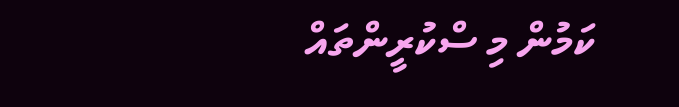ކަމުން މި ސްކުރީންތައް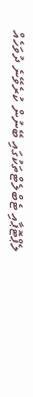ލެޕްޓޮޕާއި ޓެބްލެޓްތަކުގައި ބޭނުން ކުރެވޭނެ ދުވަހެއް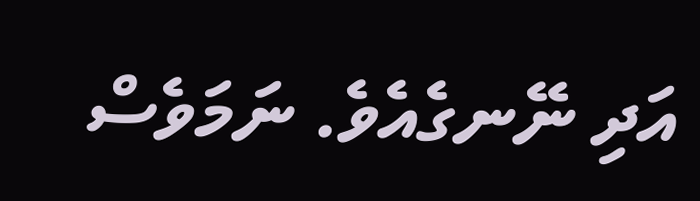އަދި ނޭނގެއެވެ. ނަމަވެސް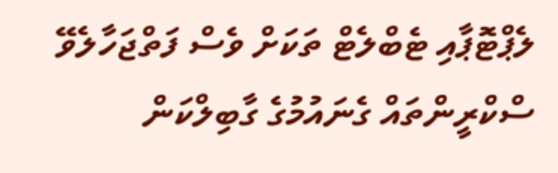ލެޕްޓޮޕާއި ޓެބްލެޓް ތަކަށް ވެސް ފަތްޖަހާލެވޭ ސްކްރީންތައް ގެނައުމުގެ ގާބިލްކަން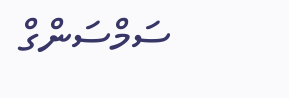ސަމްސަންގް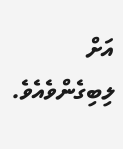އަށް ލިބިގެންވެއެވެ.